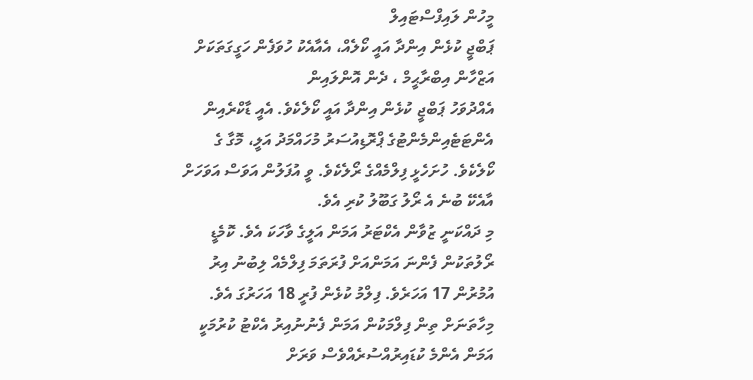މީހުން ލައިފްސްޓައިލް
ޕަބްޖީ ކުޅެން އިންދާ އައީ ކޯލެއް، އެއާއެކު ހުވަފެން ހަގީގަތަކަށް
އަޒްހާން އިބްރާޙީމް ، ދެން އޮންލައިން
އެއްދުވަހު ޕަބްޖީ ކުޅެން އިންދާ އައީ ކޯލެކެވެ. އެއީ ޑާކްރެއިން އެންޓަޓެއިންމެންޓުގެ ޕްރޮޑިއުސަރު މުހައްމަދު އަލީ، މޮގާ ގެ ކޯލެކެވެ. ހުށަހެޅީ ފިލްމެއްގެ ރޯލެކެވެ. ވީ އުފަލުން އަވަސް އަވަހަށް އާއެކޭ ބުނެ އެ ރޯލު ގަބޫލު ކުރި އެވެ.
މި ދައްކަނީ ޒުވާން އެކްޓަރު އަމަން އަލީގެ ވާހަކަ އެވެ. ކޮމެޑީ ރޯލުތަކުން ފެންނަ އަމަންއަށް ފުރަތަމަ ފިލްމެއް ލިބުނު އިރު އުމުރުން 17 އަހަރެވެ. ފިލްމު ކުޅެން ފުރީ 18 އަހަރުގަ އެވެ. މިހާތަނަށް ތިން ފިލްމަކުން އަމަން ފެނުނުއިރު އެކްޓު ކުރުމަކީ އަމަން އެންމެ ކުޑައިރުއްސުރެއްވެސް ވަރަށް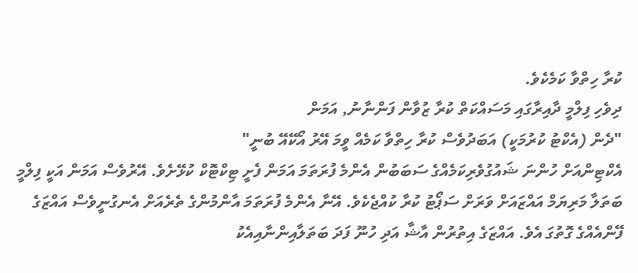ކުރާ ހިތްވާ ކަމެކެވެ.
ދިވެހި ފިލްމީ ދާއިރާގައި މަސައްކަތް ކުރާ ޒުވާން ފަންނާނު, އަމަން
"ދެން (އެކްޓު ކުރުމަކީ) އަބަދުވެސް ކުރާ ހިތްވާ ކަމެއް ވީމަ އޭރު އޯކޭއޭ ބުނީ"
އެކްޓިންއަށް ހުންނަ ޝައުގުވެރިކަމެއްގެ ސަބަބުން އެންމެ ފުރަތަމަ އަމަން ފެށީ ޓިކްޓޮކް ކުޅޭށެވެ. އޭރުވެސް އަމަން އަކީ ފިލްމީ ބަތަލާ މަރިޔަމް އައްޒައަށް ވަރަށް ސަޕޯޓު ކުރާ ކުއްޖެކެވެ. އޭނާ އެންމެ ފުރަތަމަ އާންމުންގެ ތެރެއަށް އެނގުނީވެސް އައްޒަގެ ފޭންއެއްގެ ގޮތުގަ އެވެ. އައްޒަގެ އިތުރުން އާޝާ އަދި ހުނޫ ފަދަ ބަތަލާއިންނާއިއެކު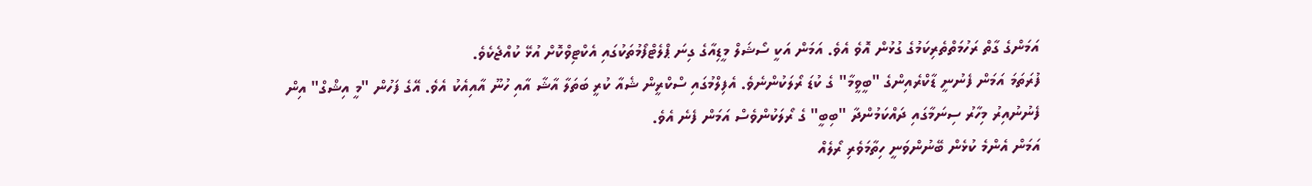އަމަންގެ ގާތް ރަހުމަތްތެރިކަމުގެ ގުޅުން އޮވެ އެވެ. އަމަން އަކީ ސޯޝަލް މީޑިއާގެ ގިނަ ޕްލެޓްފޯމުތަކުގައި އެކްޓިވްކޮށް އުޅޭ ކުއްޖެކެވެ.
ފުރަތަމަ އަމަން ފެނުނީ ޑާކްރެއިންގެ "ބީވީމާ" ގެ ކުޑަ ރޯލަކުންނެވެ. އެފިލްމުގައި ސްކްރީން ޝެއާ ކުރީ ބަތަލާ އާޝާ އާއި ހުނޫ އާއިއެކު އެވެ. އޭގެ ފަހުން "މީ އިޝްގް" އިން ފެނުނުއިރު މިހާރު ސިނަމާގައި ދައްކަމުންދާ "ބިބީ" ގެ ރޯލަކުންވެސް އަމަން ފެނެ އެވެ.
އަމަން އެންމެ ކުޅެން ބޭނުންވަނީ ހިތާމަވެރި ރޯލެއް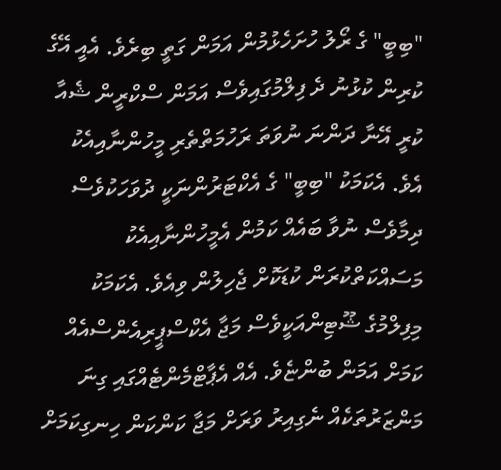"ބިބީ" ގެ ރޯލު ހުށަހެޅުމުން އަމަން ގަތީ ބިރެވެ. އެއީ އޭގެ ކުރިން ކުޅުނު ދެ ފިލްމުގައިވެސް އަމަން ސްކްރީން ޝެއާ ކުރީ އޭނާ ދަންނަ ނުވަތަ ރަހުމަތްތެރި މީހުންނާއިއެކު އެވެ. އެކަމަކު "ބިބީ" ގެ އެކްޓަރުންނަކީ ދުވަހަކުވެސް ދިމާވެސް ނުވާ ބައެއް ކަމުން އެމީހުންނާއިއެކު މަސައްކަތްކުރަން ކުޑަކޮށް ޖެހިލުން ވިއެވެ. އެކަމަކު މިފިލްމުގެ ޝޫޓިންއަކީވެސް މަޖާ އެކްސްޕީރިއެންސްއެއް ކަމަށް އަމަން ބުންޏެވެ. އެއް އެޕާޓްމެންޓެއްގައި ގިނަ މަންޒަރުތަކެއް ނެގިއިރު ވަރަށް މަޖާ ކަންކަން ހިނގިކަމަށް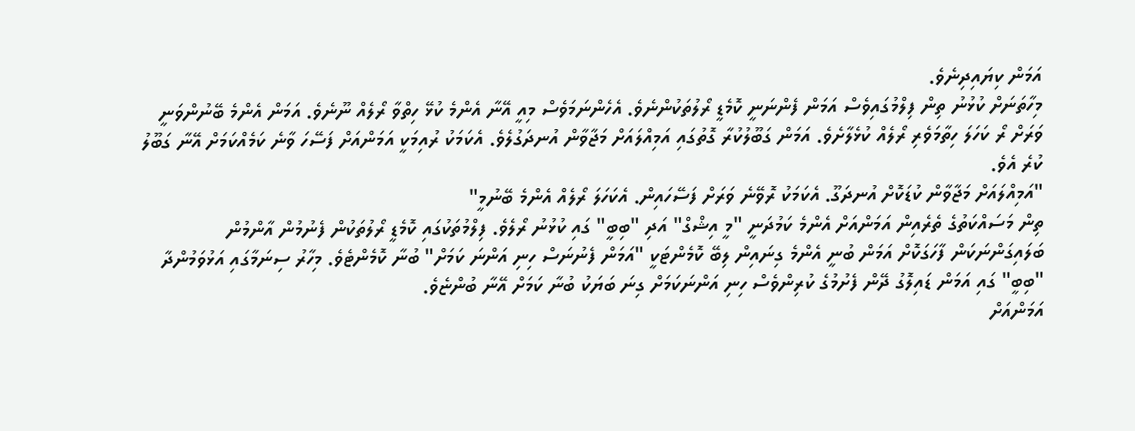އަމަން ކިޔައިދިނެވެ.
މިހާތަނަށް ކުޅުނު ތިން ފިލްމުގައިވެސް އަމަން ފެންނަނީ ކޮމެޑީ ރޯލުތަކުންނެވެ. އެހެންނަމަވެސް މިއީ އޭނާ އެންމެ ކުޅޭ ހިތްވާ ރޯލެއް ނޫނެވެ. އަމަން އެންމެ ބޭނުންވަނީ ވަރަށް ރޯ ކަހަލަ ހިތާމަވެރި ރޯލެއް ކުޅެލާށެވެ. އަމަން ގަބޫލުކުރާ ގޮތުގައި އަމިއްލައަށް މަޖާވާން އުނދަގުލެވެ. އެކަމަކު ރުއިމަކީ އަމަންއަށް ފަސޭހަ ވާނެ ކަމެއްކަމަށް އޭނާ ގަބޫލު ކުރެ އެވެ.
"އަމިއްލައަށް މަޖާވާން ކުޑަކޮށް އުނދަގޫ. އެކަމަކު ރޮވޭނެ ވަރަށް ފަސޭހައިން. އެކަހަލަ ރޯލެއް އެންމެ ބޭނުމީ"
ތިން މަސައްކަތުގެ ތެރެއިން އަމަންއަށް އެންމެ ކަމުދަނީ "މީ އިޝްގް" އަދި "ބިބީ" ގައި ކުޅުނު ރޯލެވެ. ފިލްމުތަކުގައި ކޮމެޑީ ރޯލުތަކުން ފެނުމުން އާންމުން ބަލައިގަންނަކަން ފާހަގަކޮށް އަމަން ބުނީ އެންމެ ގިނައިން ލިބޭ ކޮމެންޓަކީ "އަމަން ފެނުނަސް ހިނި އަންނަ ކަމަށް" ބުނާ ކޮމެންޓެވެ. މިހާރު ސިނަމާގައި އަޅުވަމުންދާ "ބިބީ" ގައި އަމަން ޑައިލޮގު ދޭން ފެށުމުގެ ކުރިންވެސް ހިނި އަންނަކަމަށް ގިނަ ބަޔަކު ބުނާ ކަމަށް އޭނާ ބުންޏެވެ.
އަމަންއަށް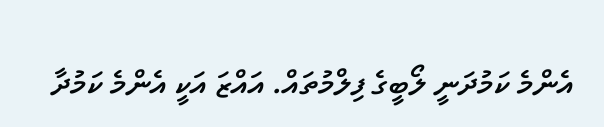އެންމެ ކަމުދަނީ ލޯބީގެ ފިލްމުތައް. އައްޒަ އަކީ އެންމެ ކަމުދާ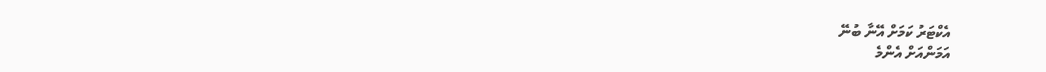އެކްޓަރު ކަމަށް އޭނާ ބުނޭ
އަމަންއަށް އެންމެ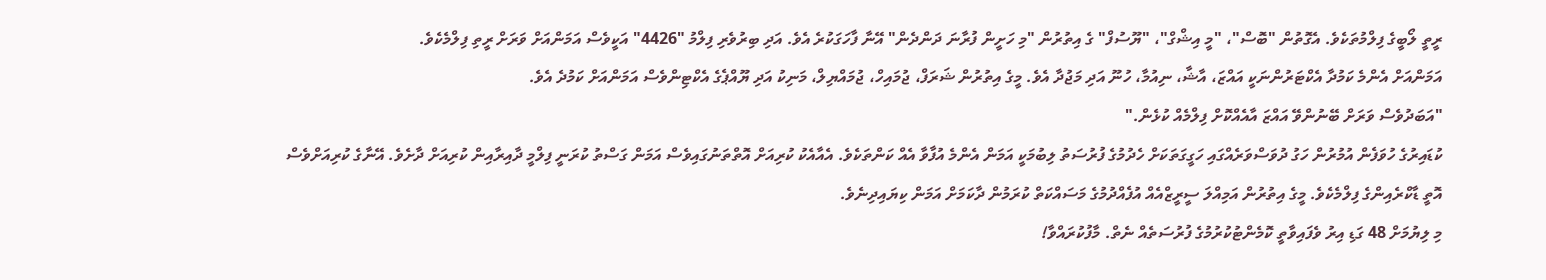ރީތީ ލޯބީގެ ފިލްމުތަކެވެ. އެގޮތުން "ބޮސް"، "މީ އިޝްގް"، "ޔޫސުފް" ގެ އިތުރުން "މި ހަށީން ފުރާނަ ދަންދެން" އޭނާ ފާހަގަކުރެ އެވެ. އަދި ބިރުވެރި ފިލްމު "4426" އަކީވެސް އަމަންއަށް ވަރަށް ރީތި ފިލްމެކެވެ.
އަމަންއަށް އެންމެ ކަމުދާ އެކްޓަރުންނަކީ އައްޒަ، އާޝާ، ނިއުމާ، ހުނޫ އަދި މަޖުދާ އެވެ. މީގެ އިތުރުން ޝަރަފް، ޖުމައިހް، ޖުމައްޔިލް، މަނިކު އަދި ޔޫއްޕެގެ އެކްޓިންވެސް އަމަންއަށް ކަމުދެ އެވެ.
"އަބަދުވެސް ވަރަށް ބޭނުންވޭ އައްޒަ އާއެއްކޮށް ފިލްމެއް ކުޅެން."
ކުޑައިރުގެ ހުވަފެން އުމުރުން ހަގު ދުވަސްވަރެއްގައި ހަގީގަތަކަށް ހެދުމުގެ ފުރުސަތު ލިބުމަކީ އަމަން އެންމެ އުފާވާ އެއް ކަންތަކެވެ. އެއާއެކު ކުރިއަށް އޮތްތަނުގައިވެސް އަމަން ގަސްތު ކުރަނީ ފިލްމީ ދާއިރާއިން ކުރިއަށް ދާށެވެ. އޭނާގެ ކުރިއަށްވެސް އޮތީ ޑާކްރެއިންގެ ފިލްމެކެވެ. މީގެ އިތުރުން އަމިއްލަ ސީރީޒްއެއް އުފެއްދުމުގެ މަސައްކަތް ކުރަމުން ދާކަމަށް އަމަން ކިޔައިދިނެވެ.
މި ލިޔުމަށް 48 ގަޑި އިރު ވެފައިވާތީ ކޮމެންޓުކުރުމުގެ ފުރުސަތެއް ނެތް. މާފުކުރައްވާ!